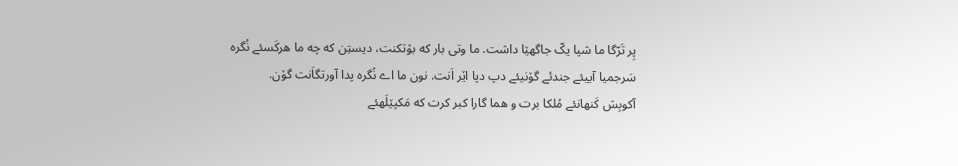پِر تَرّگا ما شپا یکّ جاگهێا داشت. ما وتی بار که بۆتکنت، دیستِن که چه ما هرکَسئے نُگره سَرجمیا آییئے جندئے گۆنیئے دپ دپا اێر اَنت. نون ما اے نُگره پدا آورتگاَنت گۆن.
آکوبِش کَنهانئے مُلکا برت و هما گارا کبر کرت که مَکپێلَهئے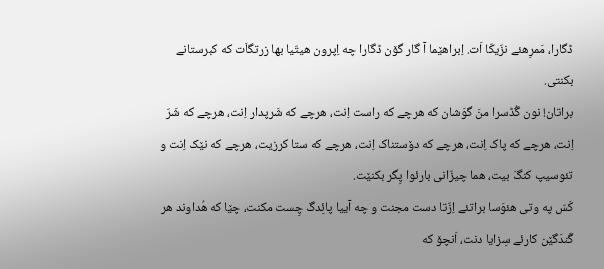ڈگارا، مَمرِهئے نزّیکّا اَت. اِبراهێما آ گار گۆن ڈگارا چه اِپرون هیتّیا بها زرتگاَت که کبرستانے بکنتی.
براتان! نون گُڈسرا منَ گوَشان که هرچے که راست اِنت، هرچے که شَرپدار اِنت، هرچے که شَرّ اِنت، هرچے که پاک اِنت، هرچے که دۆستناک اِنت، هرچے که ستا کرزیت، هرچے که نێک اِنت و تئوسیپ کنگَ بیت، هما چیزّانی بارئوا پِگر بکنێت.
کَسّ په وتی هئوَسا براتئے اِزّتا دست مجنت و چه آییا پائِدگ چِست مکنت، چێا که هُداوند هر گَندَگێن کارئے سِزایا دنت، اَنچۆ که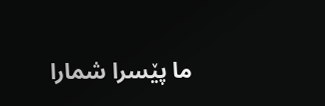ما پێسرا شمارا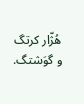هُژّار کرتگ و گوَشتگ.